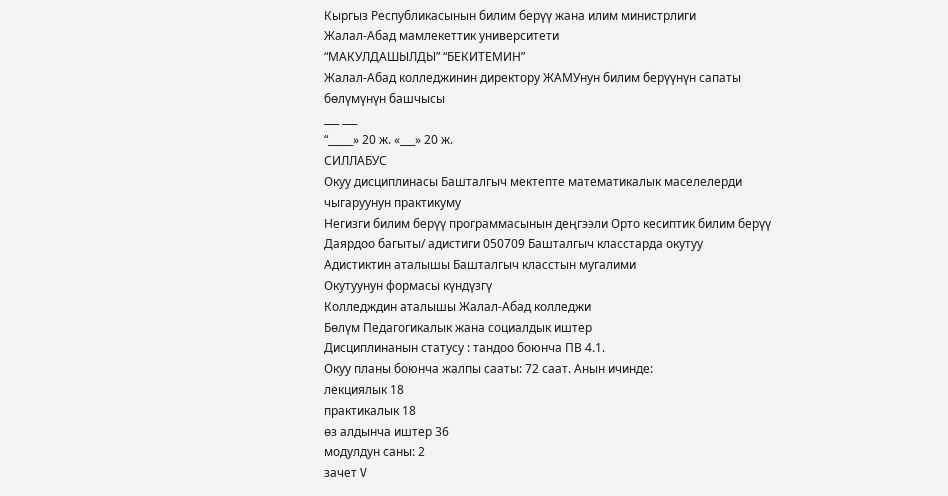Кыргыз Республикасынын билим берүү жана илим министрлиги
Жалал-Абад мамлекеттик университети
“МАКУЛДАШЫЛДЫ” “БЕКИТЕМИН”
Жалал-Абад колледжинин директору ЖАМУнун билим берүүнүн сапаты
бөлүмүнүн башчысы
___ ___
“_____» 20 ж. «___» 20 ж.
СИЛЛАБУС
Окуу дисциплинасы Башталгыч мектепте математикалык маселелерди чыгаруунун практикуму
Негизги билим берүү программасынын деңгээли Орто кесиптик билим берүү
Даярдоо багыты/ адистиги 050709 Башталгыч класстарда окутуу
Адистиктин аталышы Башталгыч класстын мугалими
Окутуунун формасы күндүзгү
Колледждин аталышы Жалал-Абад колледжи
Бөлүм Педагогикалык жана социалдык иштер
Дисциплинанын статусу : тандоо боюнча ПВ 4.1.
Окуу планы боюнча жалпы сааты: 72 саат. Анын ичинде:
лекциялык 18
практикалык 18
өз алдынча иштер 36
модулдун саны: 2
зачет V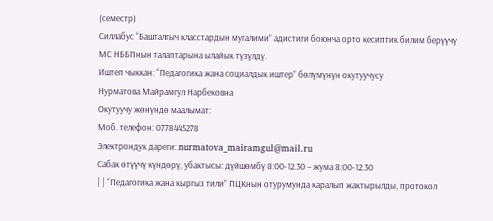(семестр)
Силлабус “Башталгыч класстардын мугалими” адистиги боюнча орто кесиптик билим берүүчү МС НББПнын талаптарына ылайык түзүлдү.
Иштеп чыккан: “Педагогика жана социалдык иштер” бөлүмүнүн окутуучусу
Нурматова Майрамгул Нарбековна
Окутуучу жөнүндө маалымат:
Моб. телефон: 0778445278
Электрондук дареги: nurmatova_mairamgul@mail.ru
Сабак өтүүчү күндөрү, убактысы: дүйшөмбү 8:00-12.30 – жума 8:00-12.30
| | “Педагогика жана кыргыз тили” ПЦКнын отурумунда каралып жактырылды, протокол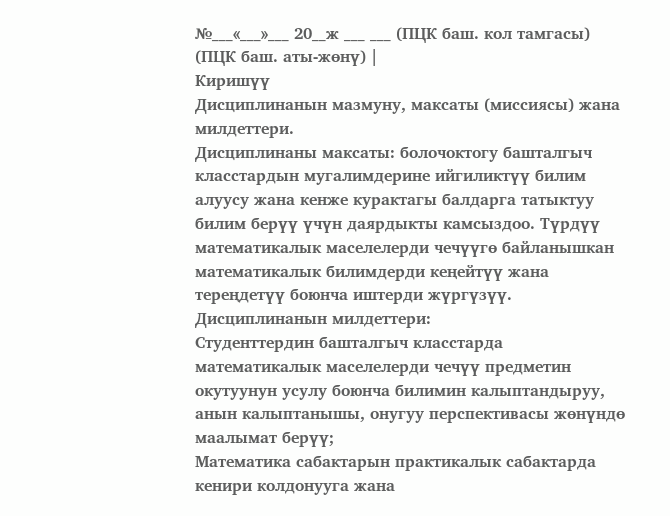№___«___»___ 20__ж ___ ___ (ПЦК баш. кол тамгасы) (ПЦК баш. аты-жөнү) |
Киришүү
Дисциплинанын мазмуну, максаты (миссиясы) жана милдеттери.
Дисциплинаны максаты: болочоктогу башталгыч класстардын мугалимдерине ийгиликтүү билим алуусу жана кенже курактагы балдарга татыктуу билим берүү үчүн даярдыкты камсыздоо. Түрдүү математикалык маселелерди чечүүгө байланышкан математикалык билимдерди кеңейтүү жана тереңдетүү боюнча иштерди жүргүзүү.
Дисциплинанын милдеттери:
Студенттердин башталгыч класстарда математикалык маселелерди чечүү предметин окутуунун усулу боюнча билимин калыптандыруу, анын калыптанышы, онугуу перспективасы жөнүндө маалымат берүү;
Математика сабактарын практикалык сабактарда кенири колдонууга жана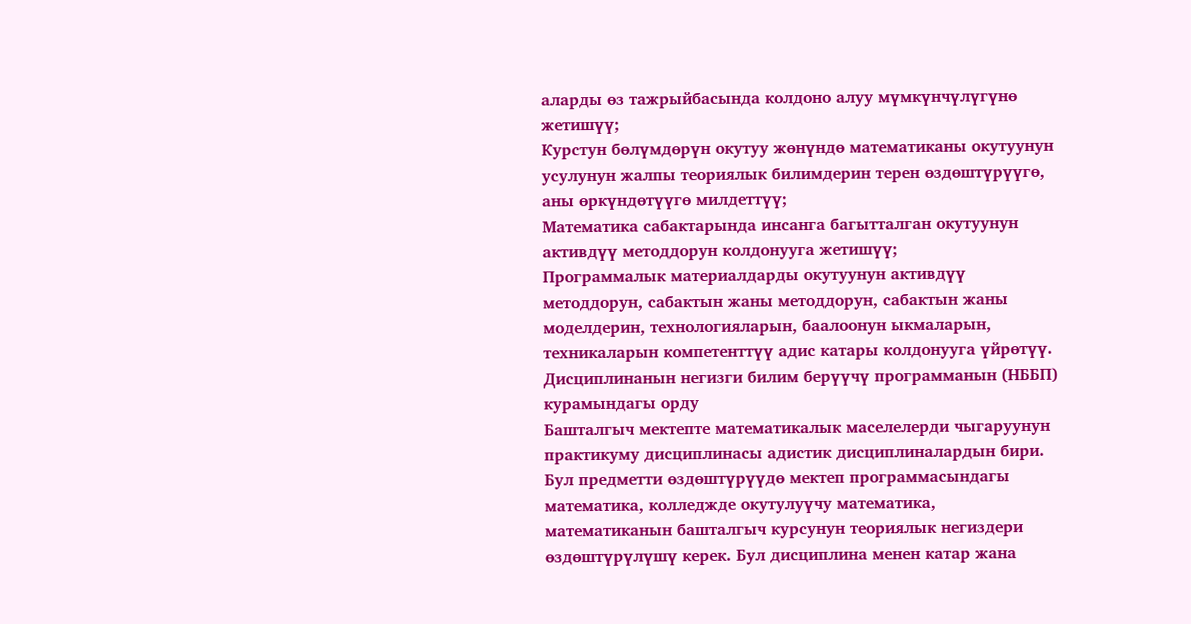аларды өз тажрыйбасында колдоно алуу мүмкүнчүлүгүнө жетишүү;
Курстун бөлүмдөрүн окутуу жөнүндө математиканы окутуунун усулунун жалпы теориялык билимдерин терен өздөштүрүүгө, аны өркүндөтүүгө милдеттүү;
Математика сабактарында инсанга багытталган окутуунун активдүү методдорун колдонууга жетишүү;
Программалык материалдарды окутуунун активдүү методдорун, сабактын жаны методдорун, сабактын жаны моделдерин, технологияларын, баалоонун ыкмаларын, техникаларын компетенттүү адис катары колдонууга үйрөтүү.
Дисциплинанын негизги билим берүүчү программанын (НББП) курамындагы орду
Башталгыч мектепте математикалык маселелерди чыгаруунун практикуму дисциплинасы адистик дисциплиналардын бири. Бул предметти өздөштүрүүдө мектеп программасындагы математика, колледжде окутулуүчу математика, математиканын башталгыч курсунун теориялык негиздери өздөштүрүлүшү керек. Бул дисциплина менен катар жана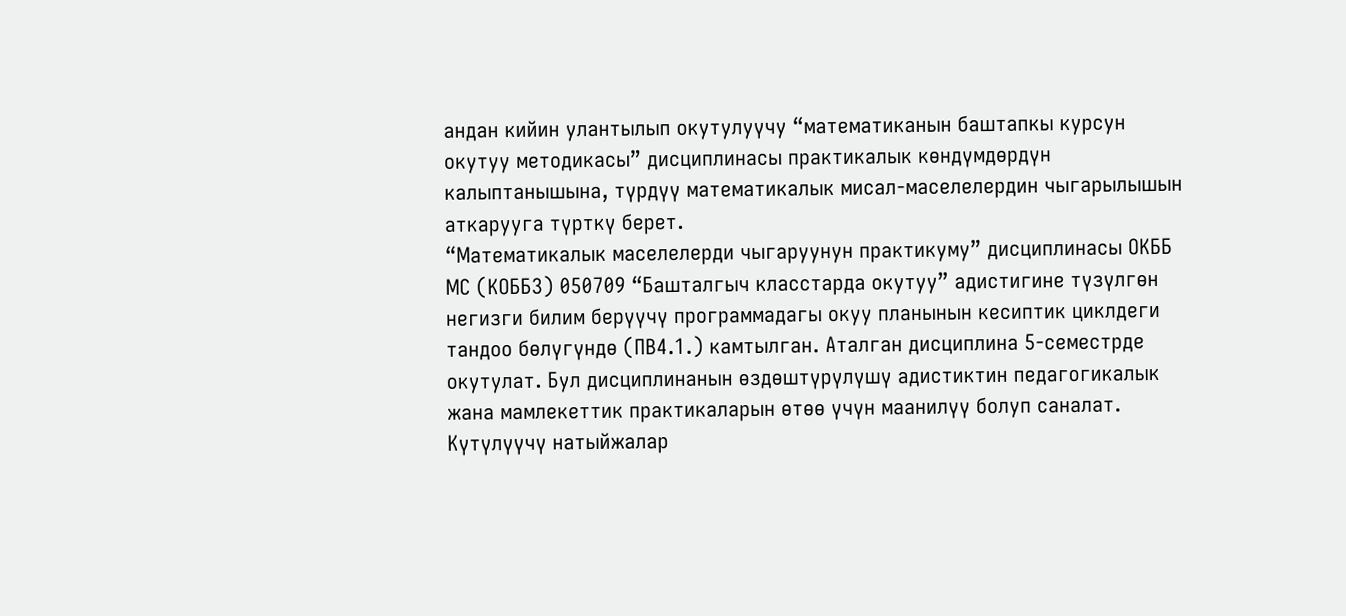андан кийин улантылып окутулуүчу “математиканын баштапкы курсун окутуу методикасы” дисциплинасы практикалык көндүмдөрдүн калыптанышына, түрдүү математикалык мисал-маселелердин чыгарылышын аткарууга түрткү берет.
“Математикалык маселелерди чыгаруунун практикуму” дисциплинасы ОКББ МС (КОББ3) 050709 “Башталгыч класстарда окутуу” адистигине түзүлгөн негизги билим берүүчү программадагы окуу планынын кесиптик циклдеги тандоо бөлүгүндө (ПВ4.1.) камтылган. Аталган дисциплина 5-семестрде окутулат. Бул дисциплинанын өздөштүрүлүшү адистиктин педагогикалык жана мамлекеттик практикаларын өтөө үчүн маанилүү болуп саналат.
Күтүлүүчү натыйжалар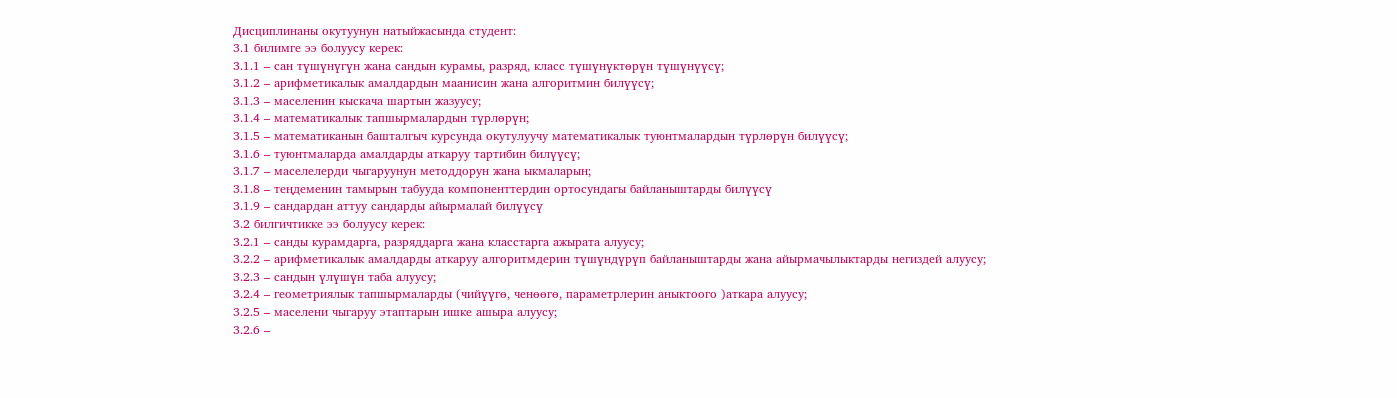Дисциплинаны окутуунун натыйжасында студент:
3.1 билимге ээ болуусу керек:
3.1.1 – сан түшүнүгүн жана сандын курамы, разряд, класс түшүнүктөрүн түшүнүүсү;
3.1.2 – арифметикалык амалдардын маанисин жана алгоритмин билүүсү;
3.1.3 – маселенин кыскача шартын жазуусу;
3.1.4 – математикалык тапшырмалардын түрлөрүн;
3.1.5 – математиканын башталгыч курсунда окутулуучу математикалык туюнтмалардын түрлөрүн билүүсү;
3.1.6 – туюнтмаларда амалдарды аткаруу тартибин билүүсү;
3.1.7 – маселелерди чыгаруунун методдорун жана ыкмаларын;
3.1.8 – теңдеменин тамырын табууда компоненттердин ортосундагы байланыштарды билүүсү
3.1.9 – сандардан аттуу сандарды айырмалай билүүсү
3.2 билгичтикке ээ болуусу керек:
3.2.1 – санды курамдарга, разряддарга жана класстарга ажырата алуусу;
3.2.2 – арифметикалык амалдарды аткаруу алгоритмдерин түшүндүрүп байланыштарды жана айырмачылыктарды негиздей алуусу;
3.2.3 – сандын үлүшүн таба алуусу;
3.2.4 – геометриялык тапшырмаларды (чийүүгө, ченөөгө, параметрлерин аныктоого )аткара алуусу;
3.2.5 – маселени чыгаруу этаптарын ишке ашыра алуусу;
3.2.6 –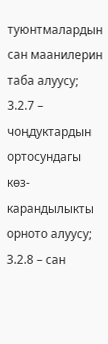туюнтмалардын сан маанилерин таба алуусу;
3.2.7 – чоңдуктардын ортосундагы көз-карандылыкты орното алуусу;
3.2.8 – сан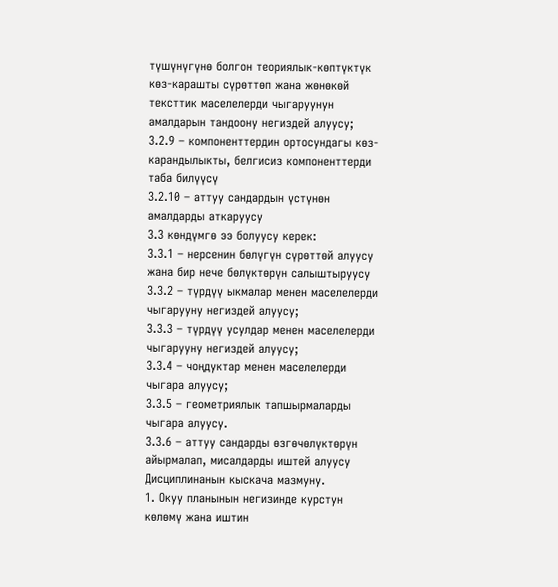түшүнүгүнө болгон теориялык-көптүктүк көз-карашты сүрөттөп жана жөнөкөй тексттик маселелерди чыгаруунун амалдарын тандоону негиздей алуусу;
3.2.9 – компоненттердин ортосундагы көз-карандылыкты, белгисиз компоненттерди таба билүүсү
3.2.10 – аттуу сандардын үстүнөн амалдарды аткаруусу
3.3 көндүмгө ээ болуусу керек:
3.3.1 – нерсенин бөлүгүн сүрөттөй алуусу жана бир нече бөлүктөрүн салыштыруусу
3.3.2 – түрдүү ыкмалар менен маселелерди чыгарууну негиздей алуусу;
3.3.3 – түрдүү усулдар менен маселелерди чыгарууну негиздей алуусу;
3.3.4 – чоңдуктар менен маселелерди чыгара алуусу;
3.3.5 – геометриялык тапшырмаларды чыгара алуусу.
3.3.6 – аттуу сандарды өзгөчөлүктөрүн айырмалап, мисалдарды иштей алуусу
Дисциплинанын кыскача мазмуну.
1. Окуу планынын негизинде курстун көлөмү жана иштин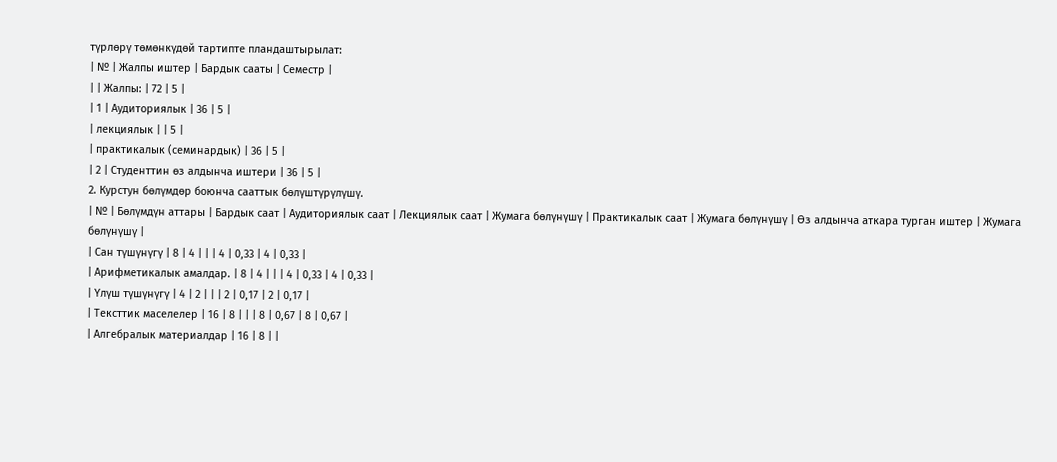түрлөрү төмөнкүдөй тартипте пландаштырылат:
| № | Жалпы иштер | Бардык сааты | Семестр |
| | Жалпы: | 72 | 5 |
| 1 | Аудиториялык | 36 | 5 |
| лекциялык | | 5 |
| практикалык (семинардык) | 36 | 5 |
| 2 | Студенттин өз алдынча иштери | 36 | 5 |
2. Курстун бөлүмдөр боюнча сааттык бөлүштүрүлүшү.
| № | Бөлүмдүн аттары | Бардык саат | Аудиториялык саат | Лекциялык саат | Жумага бөлүнүшү | Практикалык саат | Жумага бөлүнүшү | Өз алдынча аткара турган иштер | Жумага бөлүнүшү |
| Сан түшүнүгү | 8 | 4 | | | 4 | 0,33 | 4 | 0,33 |
| Арифметикалык амалдар. | 8 | 4 | | | 4 | 0,33 | 4 | 0,33 |
| Үлүш түшүнүгү | 4 | 2 | | | 2 | 0,17 | 2 | 0,17 |
| Тексттик маселелер | 16 | 8 | | | 8 | 0,67 | 8 | 0,67 |
| Алгебралык материалдар | 16 | 8 | |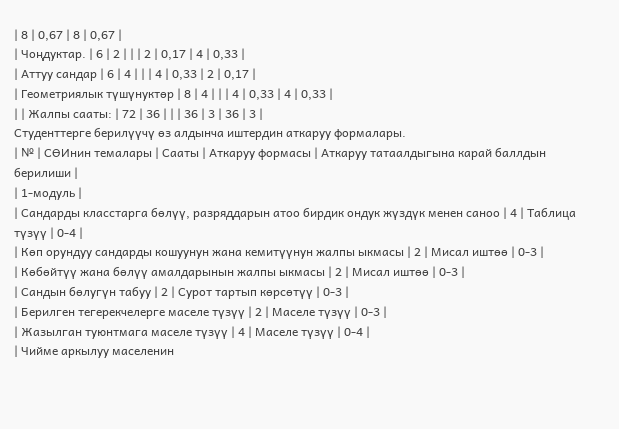| 8 | 0,67 | 8 | 0,67 |
| Чоңдуктар. | 6 | 2 | | | 2 | 0,17 | 4 | 0,33 |
| Аттуу сандар | 6 | 4 | | | 4 | 0,33 | 2 | 0,17 |
| Геометриялык түшүнуктөр | 8 | 4 | | | 4 | 0,33 | 4 | 0,33 |
| | Жалпы сааты: | 72 | 36 | | | 36 | 3 | 36 | 3 |
Студенттерге берилүүчү өз алдынча иштердин аткаруу формалары.
| № | СӨИнин темалары | Сааты | Аткаруу формасы | Аткаруу татаалдыгына карай баллдын берилиши |
| 1-модуль |
| Сандарды класстарга бөлүү, разряддарын атоо бирдик ондук жүздүк менен саноо | 4 | Таблица түзүү | 0-4 |
| Көп орундуу сандарды кошуунун жана кемитүүнун жалпы ыкмасы | 2 | Мисал иштөө | 0-3 |
| Көбөйтүү жана бөлүү амалдарынын жалпы ыкмасы | 2 | Мисал иштөө | 0-3 |
| Сандын бөлугүн табуу | 2 | Сурот тартып көрсөтүү | 0-3 |
| Берилген тегерекчелерге маселе түзүү | 2 | Маселе түзүү | 0-3 |
| Жазылган туюнтмага маселе түзүү | 4 | Маселе түзүү | 0-4 |
| Чийме аркылуу маселенин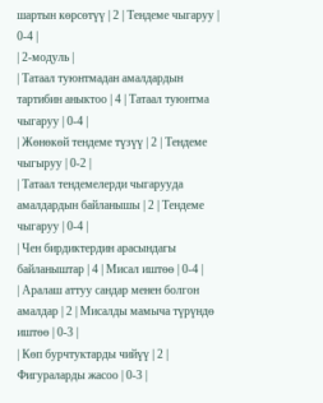шартын көрсөтүү | 2 | Тендеме чыгаруу | 0-4 |
| 2-модуль |
| Татаал туюнтмадан амалдардын тартибин аныктоо | 4 | Татаал туюнтма чыгаруу | 0-4 |
| Жөнөкөй тендеме түзүү | 2 | Тендеме чыгыруу | 0-2 |
| Татаал тендемелерди чыгарууда амалдардын байланышы | 2 | Тендеме чыгаруу | 0-4 |
| Чен бирдиктердин арасындагы байланыштар | 4 | Мисал иштөө | 0-4 |
| Аралаш аттуу сандар менен болгон амалдар | 2 | Мисалды мамыча түрүндө иштөө | 0-3 |
| Көп бурчтуктарды чийүү | 2 | Фигураларды жасоо | 0-3 |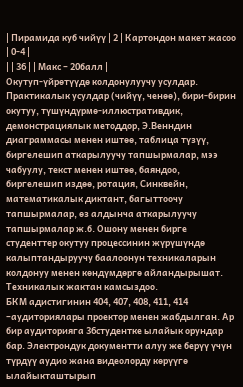| Пирамида куб чийүү | 2 | Картондон макет жасоо | 0-4 |
| | 36 | | Макс – 20балл |
Окутуп-үйрөтүүдө колдонулуучу усулдар.
Практикалык усулдар (чийүү, ченөө), бири-бирин окутуу, түшүндүрмө-иллюстративдик, демонстрациялык методдор, Э.Венндин диаграммасы менен иштөө, таблица түзүү, биргелешип аткарылуучу тапшырмалар, мээ чабуулу, текст менен иштөө, баяндоо, биргелешип издөө, ротация, Синквейн, математикалык диктант, багыттоочу тапшырмалар, өз алдынча аткарылуучу тапшырмалар ж.б. Ошону менен бирге студенттер окутуу процессинин жүрүшүндө калыптандыруучу баалоонун техникаларын колдонуу менен көндүмдөргө айландырышат.
Техникалык жактан камсыздоо.
БКМ адистигинин 404, 407, 408, 411, 414 –аудиториялары проектор менен жабдылган. Ар бир аудиторияга 36студентке ылайык орундар бар. Электрондук документти алуу же берүү үчүн түрдүү аудио жана видеолорду көрүүгө ылайыкташтырып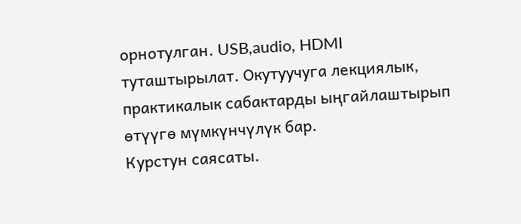орнотулган. USB,audio, HDMI туташтырылат. Окутуучуга лекциялык, практикалык сабактарды ыңгайлаштырып өтүүгө мүмкүнчүлүк бар.
Курстун саясаты.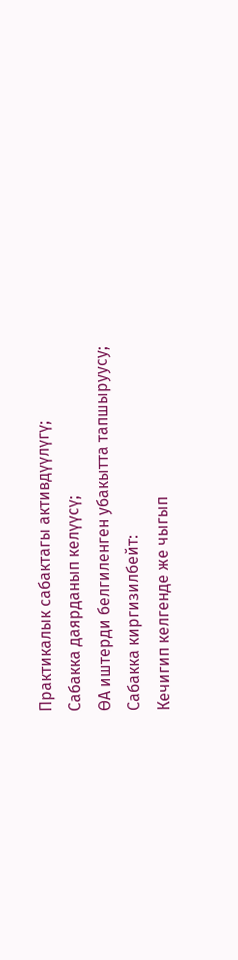Практикалык сабактагы активдүүлүгү;
Сабакка даярданып келүүсү;
ӨА иштерди белгиленген убакытта тапшыруусу;
Сабакка киргизилбейт:
Кечигип келгенде же чыгып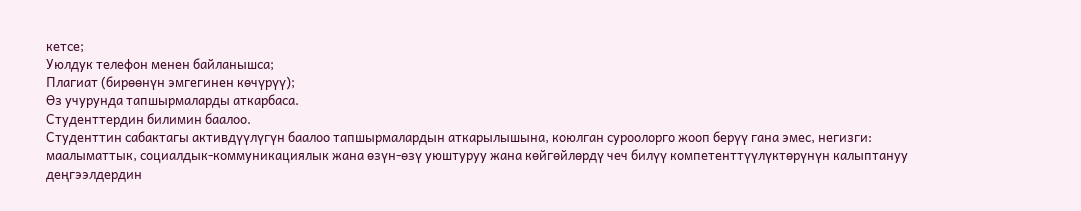кетсе;
Уюлдук телефон менен байланышса;
Плагиат (бирөөнүн эмгегинен көчүрүү);
Өз учурунда тапшырмаларды аткарбаса.
Студенттердин билимин баалоо.
Студенттин сабактагы активдүүлүгүн баалоо тапшырмалардын аткарылышына, коюлган суроолорго жооп берүү гана эмес, негизги: маалыматтык, социалдык-коммуникациялык жана өзүн-өзү уюштуруу жана көйгөйлөрдү чеч билүү компетенттүүлүктөрүнүн калыптануу деңгээлдердин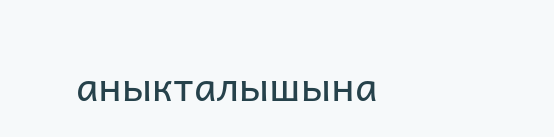аныкталышына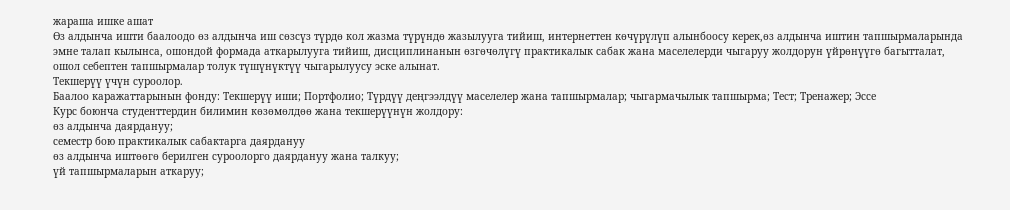жараша ишке ашат
Өз алдынча ишти баалоодо өз алдынча иш сөзсүз түрдө кол жазма түрүндө жазылууга тийиш, интернеттен көчүрүлүп алынбоосу керек,өз алдынча иштин тапшырмаларында эмне талап кылынса, ошондой формада аткарылууга тийиш, дисциплинанын өзгөчөлүгү практикалык сабак жана маселелерди чыгаруу жолдорун үйрөнүүгө багытталат, ошол себептен тапшырмалар толук түшүнүктүү чыгарылуусу эске алынат.
Текшерүү үчүн суроолор.
Баалоо каражаттарынын фонду: Текшерүү иши; Портфолио; Түрдүү деңгээлдүү маселелер жана тапшырмалар; чыгармачылык тапшырма; Тест; Тренажер; Эссе
Курс боюнча студенттердин билимин көзөмөлдөө жана текшерүүнүн жолдору:
өз алдынча даярдануу;
семестр бою практикалык сабактарга даярдануу
өз алдынча иштөөгө берилген суроолорго даярдануу жана талкуу;
үй тапшырмаларын аткаруу;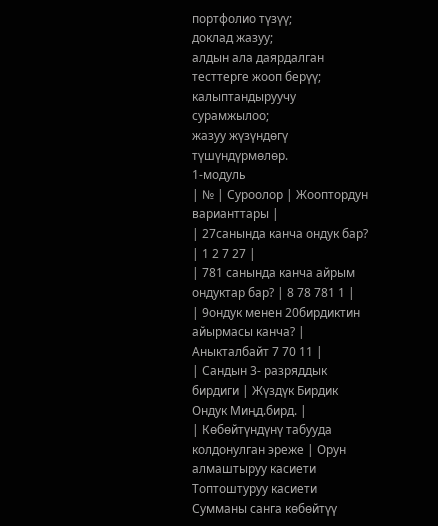портфолио түзүү;
доклад жазуу;
алдын ала даярдалган тесттерге жооп берүү;
калыптандыруучу сурамжылоо;
жазуу жүзүндөгү түшүндүрмөлөр.
1-модуль
| № | Суроолор | Жооптордун варианттары |
| 27санында канча ондук бар? | 1 2 7 27 |
| 781 санында канча айрым ондуктар бар? | 8 78 781 1 |
| 9ондук менен 20бирдиктин айырмасы канча? | Аныкталбайт 7 70 11 |
| Сандын 3- разряддык бирдиги | Жүздүк Бирдик Ондук Миңд.бирд. |
| Көбөйтүндүнү табууда колдонулган эреже | Орун алмаштыруу касиети Топтоштуруу касиети Сумманы санга көбөйтүү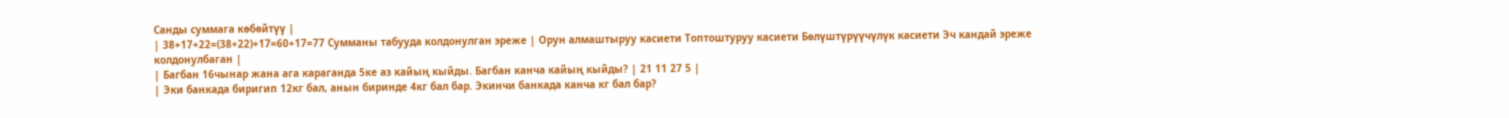Санды суммага көбөйтүү |
| 38+17+22=(38+22)+17=60+17=77 Сумманы табууда колдонулган эреже | Орун алмаштыруу касиети Топтоштуруу касиети Бөлүштүрүүчүлүк касиети Эч кандай эреже колдонулбаган |
| Багбан 16чынар жана ага караганда 5ке аз кайың кыйды. Багбан канча кайың кыйды? | 21 11 27 5 |
| Эки банкада биригип 12кг бал, анын биринде 4кг бал бар. Экинчи банкада канча кг бал бар?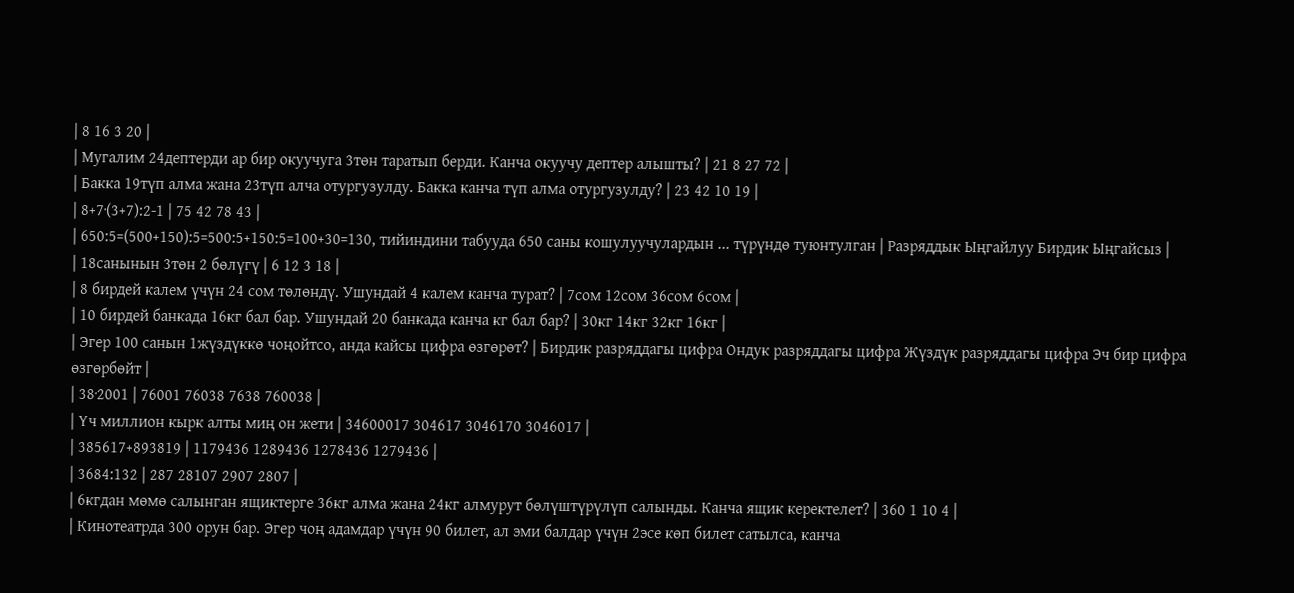| 8 16 3 20 |
| Мугалим 24дептерди ар бир окуучуга 3төн таратып берди. Канча окуучу дептер алышты? | 21 8 27 72 |
| Бакка 19түп алма жана 23түп алча отургузулду. Бакка канча түп алма отургузулду? | 23 42 10 19 |
| 8+7·(3+7):2-1 | 75 42 78 43 |
| 650:5=(500+150):5=500:5+150:5=100+30=130, тийиндини табууда 650 саны кошулуучулардын ... түрүндө туюнтулган | Разряддык Ыңгайлуу Бирдик Ыңгайсыз |
| 18санынын 3төн 2 бөлүгү | 6 12 3 18 |
| 8 бирдей калем үчүн 24 сом төлөндү. Ушундай 4 калем канча турат? | 7сом 12сом 36сом 6сом |
| 10 бирдей банкада 16кг бал бар. Ушундай 20 банкада канча кг бал бар? | 30кг 14кг 32кг 16кг |
| Эгер 100 санын 1жүздүккө чоңойтсо, анда кайсы цифра өзгөрөт? | Бирдик разряддагы цифра Ондук разряддагы цифра Жүздүк разряддагы цифра Эч бир цифра өзгөрбөйт |
| 38·2001 | 76001 76038 7638 760038 |
| Үч миллион кырк алты миң он жети | 34600017 304617 3046170 3046017 |
| 385617+893819 | 1179436 1289436 1278436 1279436 |
| 3684:132 | 287 28107 2907 2807 |
| 6кгдан мөмө салынган ящиктерге 36кг алма жана 24кг алмурут бөлүштүрүлүп салынды. Канча ящик керектелет? | 360 1 10 4 |
| Кинотеатрда 300 орун бар. Эгер чоң адамдар үчүн 90 билет, ал эми балдар үчүн 2эсе көп билет сатылса, канча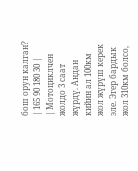бош орун калган? | 165 90 180 30 |
| Мотоциклчен жолдо 3 саат жүрдү. Андан кийин ал 100км жол жүрүш керек эле. Эгер бардык жол 310км болсо,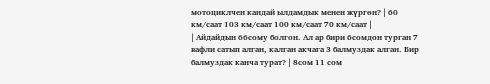мотоциклчен кандай ылдамдык менен жүргөн? | 60 км/саат 103 км/саат 100 км/саат 70 км/саат |
| Айдайдын 66сому болгон. Ал ар бири 6сомдон турган 7 вафли сатып алган, калган акчага 3 балмуздак алган. Бир балмуздак канча турат? | 8сом 11 сом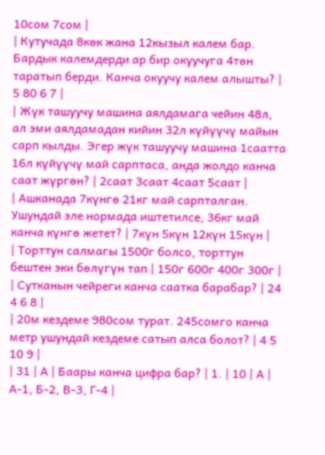10сом 7сом |
| Кутучада 8көк жана 12кызыл калем бар. Бардык калемдерди ар бир окуучуга 4төн таратып берди. Канча окуучу калем алышты? | 5 80 6 7 |
| Жүк ташуучу машина аялдамага чейин 48л, ал эми аялдамадан кийин 32л күйүүчү майын сарп кылды. Эгер жүк ташуучу машина 1саатта 16л күйүүчү май сарптаса, анда жолдо канча саат жүргөн? | 2саат 3саат 4саат 5саат |
| Ашканада 7күнгө 21кг май сарпталган. Ушундай эле нормада иштетилсе, 36кг май канча күнгө жетет? | 7күн 5күн 12күн 15күн |
| Торттун салмагы 1500г болсо, торттун бештен эки бөлүгүн тап | 150г 600г 400г 300г |
| Сутканын чейреги канча саатка барабар? | 24 4 6 8 |
| 20м кездеме 980сом турат. 245сомго канча метр ушундай кездеме сатып алса болот? | 4 5 10 9 |
| 31 | А | Баары канча цифра бар? | 1. | 10 | А | А-1, Б-2, В-3, Г-4 |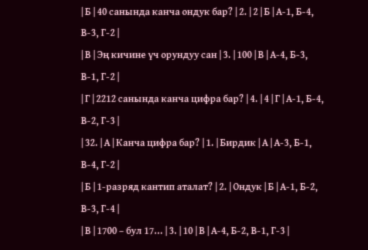| Б | 40 санында канча ондук бар? | 2. | 2 | Б | А-1, Б-4, В-3, Г-2 |
| В | Эң кичине үч орундуу сан | 3. | 100 | В | А-4, Б-3, В-1, Г-2 |
| Г | 2212 санында канча цифра бар? | 4. | 4 | Г | А-1, Б-4, В-2, Г-3 |
| 32. | А | Канча цифра бар? | 1. | Бирдик | А | А-3, Б-1, В-4, Г-2 |
| Б | 1-разряд кантип аталат? | 2. | Ондук | Б | А-1, Б-2, В-3, Г-4 |
| В | 1700 – бул 17... | 3. | 10 | В | А-4, Б-2, В-1, Г-3 |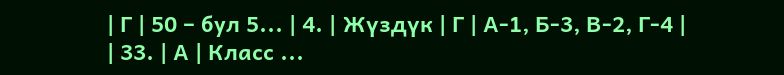| Г | 50 – бул 5... | 4. | Жүздүк | Г | А-1, Б-3, В-2, Г-4 |
| 33. | А | Класс ...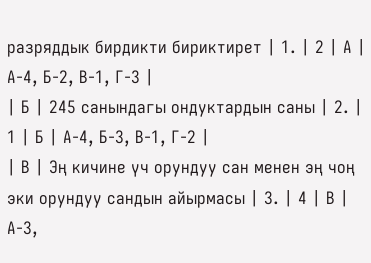разряддык бирдикти бириктирет | 1. | 2 | А | А-4, Б-2, В-1, Г-3 |
| Б | 245 санындагы ондуктардын саны | 2. | 1 | Б | А-4, Б-3, В-1, Г-2 |
| В | Эң кичине үч орундуу сан менен эң чоң эки орундуу сандын айырмасы | 3. | 4 | В | А-3,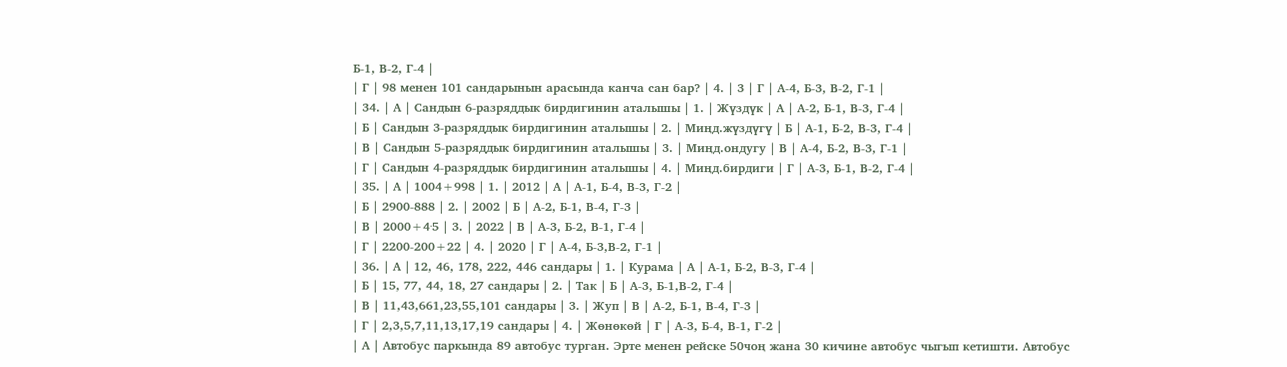Б-1, В-2, Г-4 |
| Г | 98 менен 101 сандарынын арасында канча сан бар? | 4. | 3 | Г | А-4, Б-3, В-2, Г-1 |
| 34. | А | Сандын 6-разряддык бирдигинин аталышы | 1. | Жүздүк | А | А-2, Б-1, В-3, Г-4 |
| Б | Сандын 3-разряддык бирдигинин аталышы | 2. | Миңд.жүздүгү | Б | А-1, Б-2, В-3, Г-4 |
| В | Сандын 5-разряддык бирдигинин аталышы | 3. | Миңд.ондугу | В | А-4, Б-2, В-3, Г-1 |
| Г | Сандын 4-разряддык бирдигинин аталышы | 4. | Миңд.бирдиги | Г | А-3, Б-1, В-2, Г-4 |
| 35. | А | 1004+998 | 1. | 2012 | А | А-1, Б-4, В-3, Г-2 |
| Б | 2900-888 | 2. | 2002 | Б | А-2, Б-1, В-4, Г-3 |
| В | 2000+4·5 | 3. | 2022 | В | А-3, Б-2, В-1, Г-4 |
| Г | 2200-200+22 | 4. | 2020 | Г | А-4, Б-3,В-2, Г-1 |
| 36. | А | 12, 46, 178, 222, 446 сандары | 1. | Курама | А | А-1, Б-2, В-3, Г-4 |
| Б | 15, 77, 44, 18, 27 сандары | 2. | Так | Б | А-3, Б-1,В-2, Г-4 |
| В | 11,43,661,23,55,101 сандары | 3. | Жуп | В | А-2, Б-1, В-4, Г-3 |
| Г | 2,3,5,7,11,13,17,19 сандары | 4. | Жөнөкөй | Г | А-3, Б-4, В-1, Г-2 |
| А | Автобус паркында 89 автобус турган. Эрте менен рейске 50чоң жана 30 кичине автобус чыгып кетишти. Автобус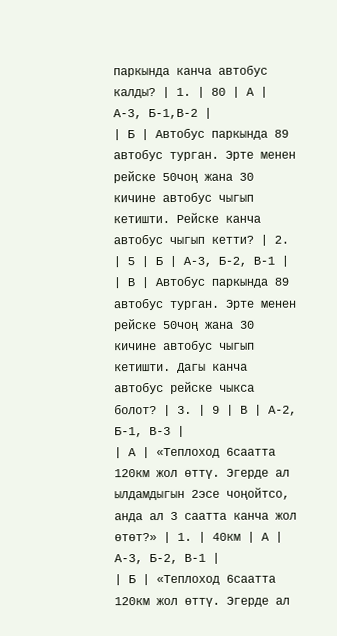паркында канча автобус калды? | 1. | 80 | А | А-3, Б-1,В-2 |
| Б | Автобус паркында 89 автобус турган. Эрте менен рейске 50чоң жана 30 кичине автобус чыгып кетишти. Рейске канча автобус чыгып кетти? | 2. | 5 | Б | А-3, Б-2, В-1 |
| В | Автобус паркында 89 автобус турган. Эрте менен рейске 50чоң жана 30 кичине автобус чыгып кетишти. Дагы канча автобус рейске чыкса болот? | 3. | 9 | В | А-2, Б-1, В-3 |
| А | «Теплоход 6саатта 120км жол өттү. Эгерде ал ылдамдыгын 2эсе чоңойтсо, анда ал 3 саатта канча жол өтөт?» | 1. | 40км | А | А-3, Б-2, В-1 |
| Б | «Теплоход 6саатта 120км жол өттү. Эгерде ал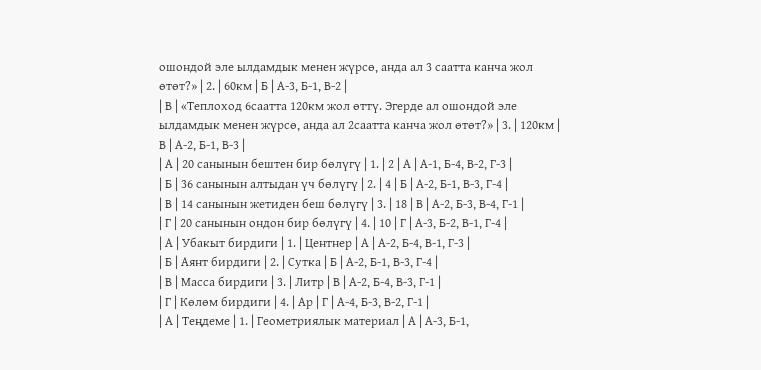ошондой эле ылдамдык менен жүрсө, анда ал 3 саатта канча жол өтөт?» | 2. | 60км | Б | А-3, Б-1, В-2 |
| В | «Теплоход 6саатта 120км жол өттү. Эгерде ал ошондой эле ылдамдык менен жүрсө, анда ал 2саатта канча жол өтөт?» | 3. | 120км | В | А-2, Б-1, В-3 |
| А | 20 санынын бештен бир бөлүгү | 1. | 2 | А | А-1, Б-4, В-2, Г-3 |
| Б | 36 санынын алтыдан үч бөлүгү | 2. | 4 | Б | А-2, Б-1, В-3, Г-4 |
| В | 14 санынын жетиден беш бөлүгү | 3. | 18 | В | А-2, Б-3, В-4, Г-1 |
| Г | 20 санынын ондон бир бөлүгү | 4. | 10 | Г | А-3, Б-2, В-1, Г-4 |
| А | Убакыт бирдиги | 1. | Центнер | А | А-2, Б-4, В-1, Г-3 |
| Б | Аянт бирдиги | 2. | Сутка | Б | А-2, Б-1, В-3, Г-4 |
| В | Масса бирдиги | 3. | Литр | В | А-2, Б-4, В-3, Г-1 |
| Г | Көлөм бирдиги | 4. | Ар | Г | А-4, Б-3, В-2, Г-1 |
| А | Теңдеме | 1. | Геометриялык материал | А | А-3, Б-1,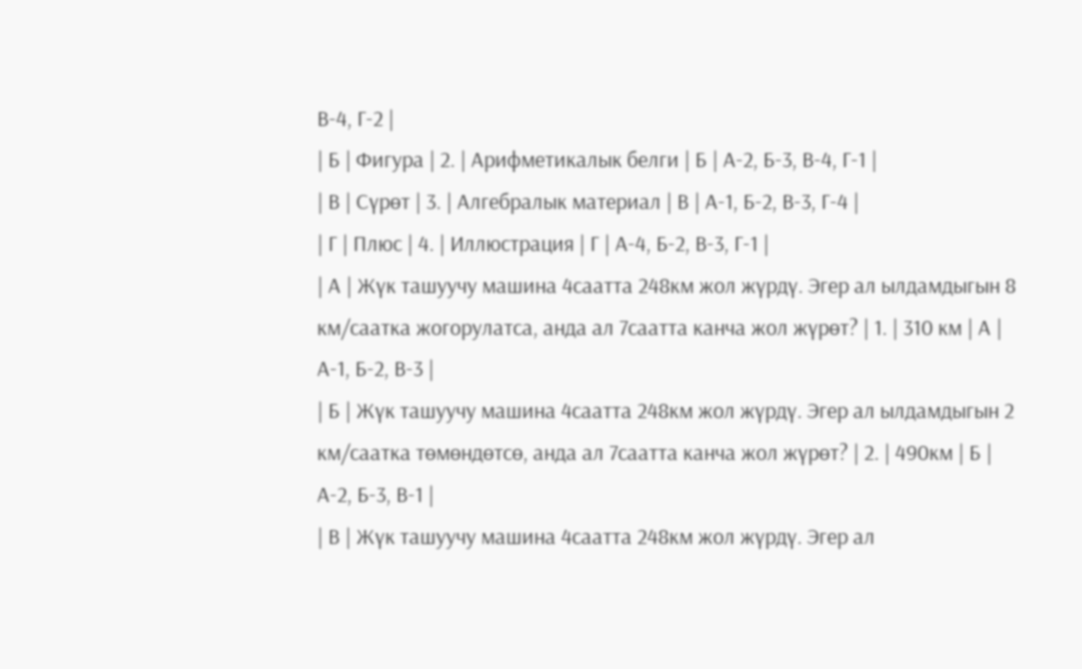В-4, Г-2 |
| Б | Фигура | 2. | Арифметикалык белги | Б | А-2, Б-3, В-4, Г-1 |
| В | Сүрөт | 3. | Алгебралык материал | В | А-1, Б-2, В-3, Г-4 |
| Г | Плюс | 4. | Иллюстрация | Г | А-4, Б-2, В-3, Г-1 |
| А | Жүк ташуучу машина 4саатта 248км жол жүрдү. Эгер ал ылдамдыгын 8 км/саатка жогорулатса, анда ал 7саатта канча жол жүрөт? | 1. | 310 км | А | А-1, Б-2, В-3 |
| Б | Жүк ташуучу машина 4саатта 248км жол жүрдү. Эгер ал ылдамдыгын 2 км/саатка төмөндөтсө, анда ал 7саатта канча жол жүрөт? | 2. | 490км | Б | А-2, Б-3, В-1 |
| В | Жүк ташуучу машина 4саатта 248км жол жүрдү. Эгер ал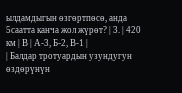ылдамдыгын өзгөртпөсө, анда 5саатта канча жол жүрөт? | 3. | 420 км | В | А-3, Б-2, В-1 |
| Балдар тротуардын узундугун өздөрүнүн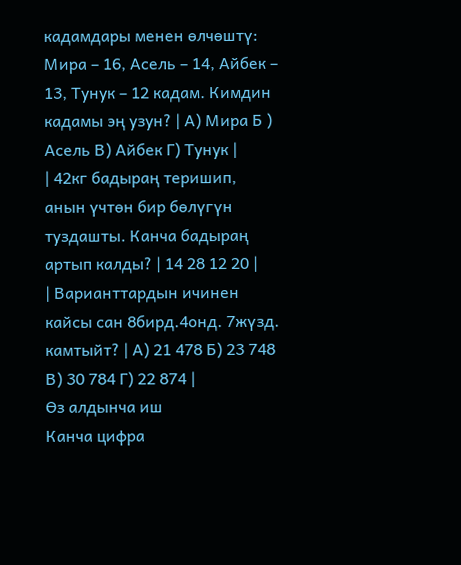кадамдары менен өлчөштү: Мира – 16, Асель – 14, Айбек – 13, Тунук – 12 кадам. Кимдин кадамы эң узун? | А) Мира Б ) Асель В) Айбек Г) Тунук |
| 42кг бадыраң теришип, анын үчтөн бир бөлүгүн туздашты. Канча бадыраң артып калды? | 14 28 12 20 |
| Варианттардын ичинен кайсы сан 8бирд.4онд. 7жүзд. камтыйт? | А) 21 478 Б) 23 748 В) 30 784 Г) 22 874 |
Өз алдынча иш
Канча цифра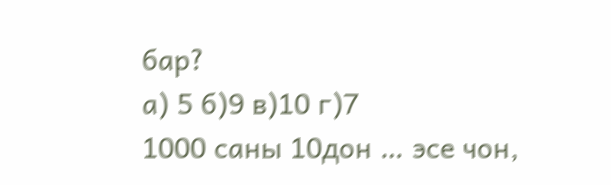бар?
а) 5 б)9 в)10 г)7
1000 саны 10дон … эсе чон,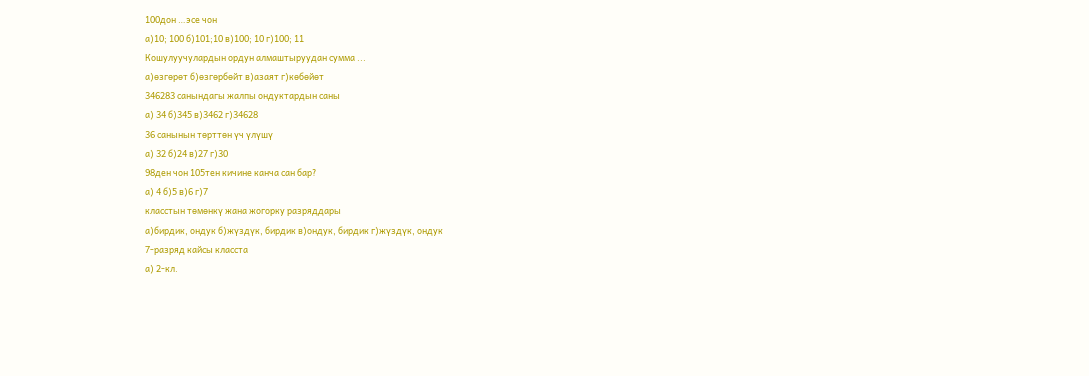100дон …эсе чон
а)10; 100 б)101;10 в)100; 10 г)100; 11
Кошулуучулардын ордун алмаштыруудан сумма ...
а)өзгөрөт б)өзгөрбөйт в)азаят г)көбөйөт
346283 санындагы жалпы ондуктардын саны
а) 34 б)345 в)3462 г)34628
36 санынын төрттөн үч үлүшү
а) 32 б)24 в)27 г)30
98ден чон 105тен кичине канча сан бар?
а) 4 б)5 в)6 г)7
класстын төмөнкү жана жогорку разряддары
а)бирдик, ондук б)жүздүк, бирдик в)ондук, бирдик г)жүздүк, ондук
7-разряд кайсы класста
а) 2-кл.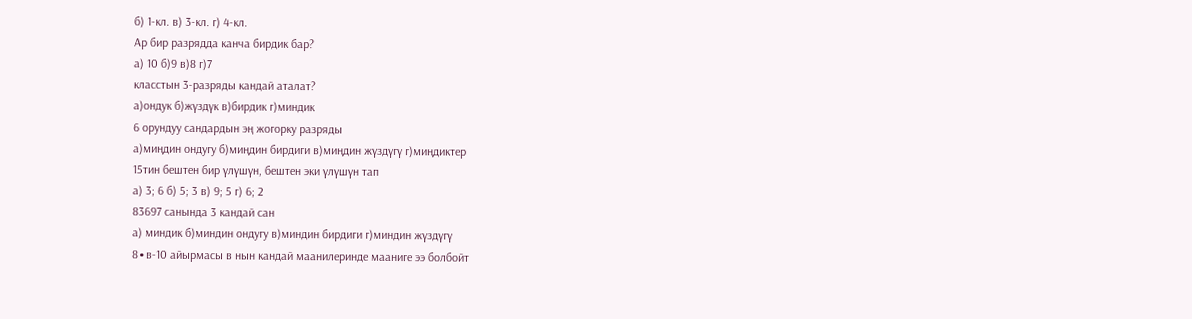б) 1-кл. в) 3-кл. г) 4-кл.
Ар бир разрядда канча бирдик бар?
а) 10 б)9 в)8 г)7
класстын 3-разряды кандай аталат?
а)ондук б)жүздүк в)бирдик г)миндик
6 орундуу сандардын эң жогорку разряды
а)миңдин ондугу б)миңдин бирдиги в)миңдин жүздүгү г)миңдиктер
15тин бештен бир үлүшүн, бештен эки үлүшүн тап
а) 3; 6 б) 5; 3 в) 9; 5 г) 6; 2
83697 санында 3 кандай сан
а) миндик б)миндин ондугу в)миндин бирдиги г)миндин жүздүгү
8∙в-10 айырмасы в нын кандай маанилеринде мааниге ээ болбойт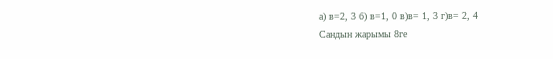а) в=2, 3 б) в=1, 0 в)в= 1, 3 г)в= 2, 4
Сандын жарымы 8ге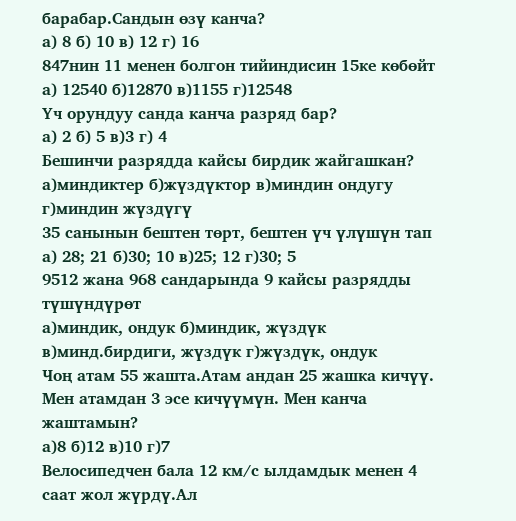барабар.Сандын өзү канча?
а) 8 б) 10 в) 12 г) 16
847нин 11 менен болгон тийиндисин 15ке көбөйт
а) 12540 б)12870 в)1155 г)12548
Үч орундуу санда канча разряд бар?
а) 2 б) 5 в)3 г) 4
Бешинчи разрядда кайсы бирдик жайгашкан?
а)миндиктер б)жүздүктор в)миндин ондугу г)миндин жүздүгү
35 санынын бештен төрт, бештен үч үлүшүн тап
а) 28; 21 б)30; 10 в)25; 12 г)30; 5
9512 жана 968 сандарында 9 кайсы разрядды түшүндүрөт
а)миндик, ондук б)миндик, жүздүк в)минд.бирдиги, жүздүк г)жүздүк, ондук
Чоң атам 55 жашта.Атам андан 25 жашка кичүү. Мен атамдан 3 эсе кичүүмүн. Мен канча жаштамын?
а)8 б)12 в)10 г)7
Велосипедчен бала 12 км/с ылдамдык менен 4 саат жол жүрдү.Ал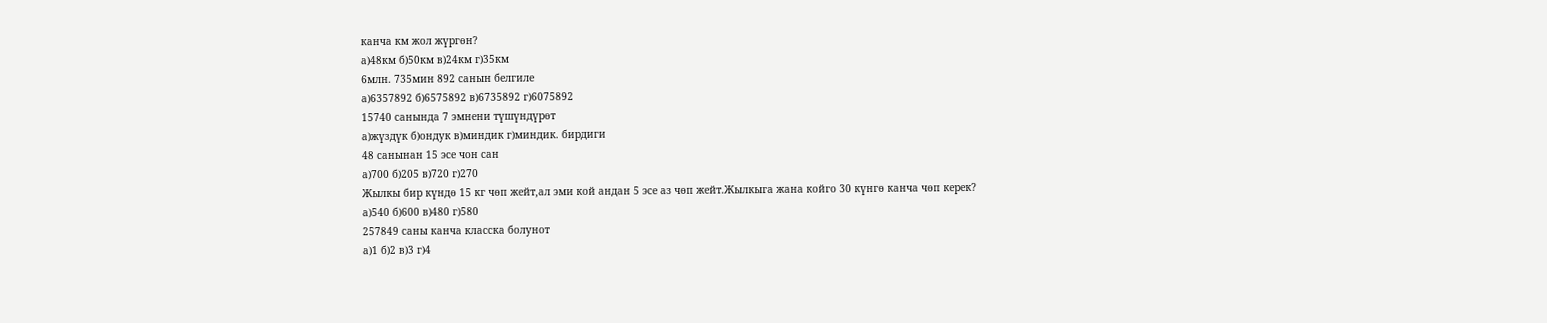канча км жол жүргөн?
а)48км б)50км в)24км г)35км
6млн. 735мин 892 санын белгиле
а)6357892 б)6575892 в)6735892 г)6075892
15740 санында 7 эмнени түшүндүрөт
а)жүздүк б)ондук в)миндик г)миндик. бирдиги
48 санынан 15 эсе чон сан
а)700 б)205 в)720 г)270
Жылкы бир күндө 15 кг чөп жейт,ал эми кой андан 5 эсе аз чөп жейт.Жылкыга жана койго 30 күнгө канча чөп керек?
а)540 б)600 в)480 г)580
257849 саны канча класска болунот
а)1 б)2 в)3 г)4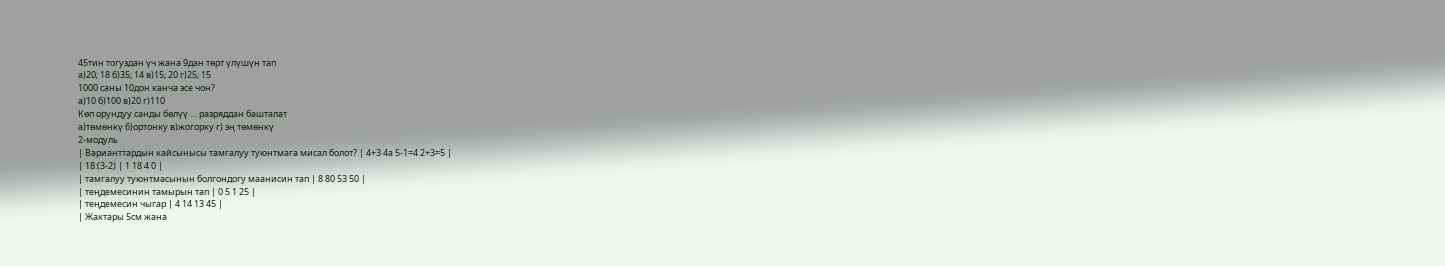45тин тогуздан үч жана 9дан төрт үлүшүн тап
а)20; 18 б)35; 14 в)15; 20 г)25; 15
1000 саны 10дон канча эсе чон?
а)10 б)100 в)20 г)110
Көп орундуу санды бөлүү … разряддан башталат
а)төмөнкү б)ортонку в)жогорку г) эң төмөнкү
2-модуль
| Варианттардын кайсынысы тамгалуу туюнтмага мисал болот? | 4+3 4а 5-1=4 2+3=5 |
| 18:(3-2) | 1 18 4 0 |
| тамгалуу туюнтмасынын болгондогу маанисин тап | 8 80 53 50 |
| теңдемесинин тамырын тап | 0 5 1 25 |
| теңдемесин чыгар | 4 14 13 45 |
| Жактары 5см жана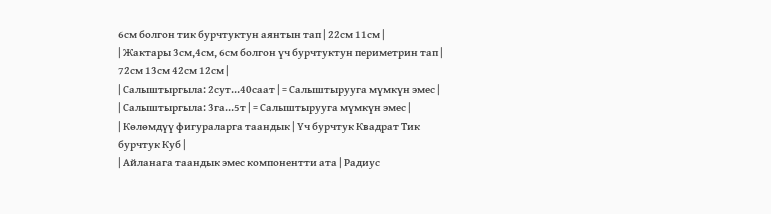6см болгон тик бурчтуктун аянтын тап | 22см 11см |
| Жактары 3см,4см, 6см болгон үч бурчтуктун периметрин тап | 72см 13см 42см 12см |
| Салыштыргыла: 2сут…40саат | = Салыштырууга мүмкүн эмес |
| Салыштыргыла: 3га…5т | = Салыштырууга мүмкүн эмес |
| Көлөмдүү фигураларга таандык | Үч бурчтук Квадрат Тик бурчтук Куб |
| Айланага таандык эмес компонентти ата | Радиус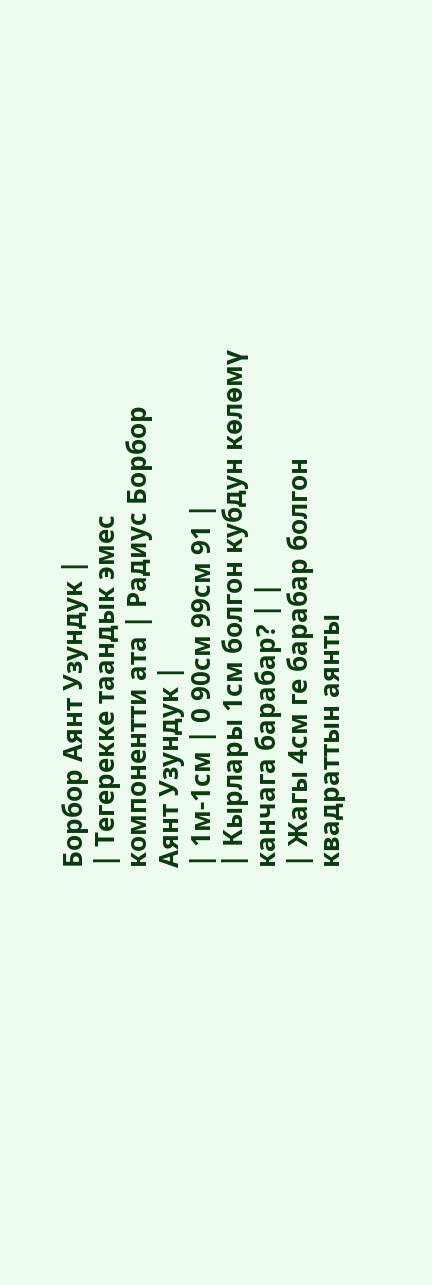Борбор Аянт Узундук |
| Тегерекке таандык эмес компонентти ата | Радиус Борбор Аянт Узундук |
| 1м-1см | 0 90см 99см 91 |
| Кырлары 1см болгон кубдун көлөмү канчага барабар? | |
| Жагы 4см ге барабар болгон квадраттын аянты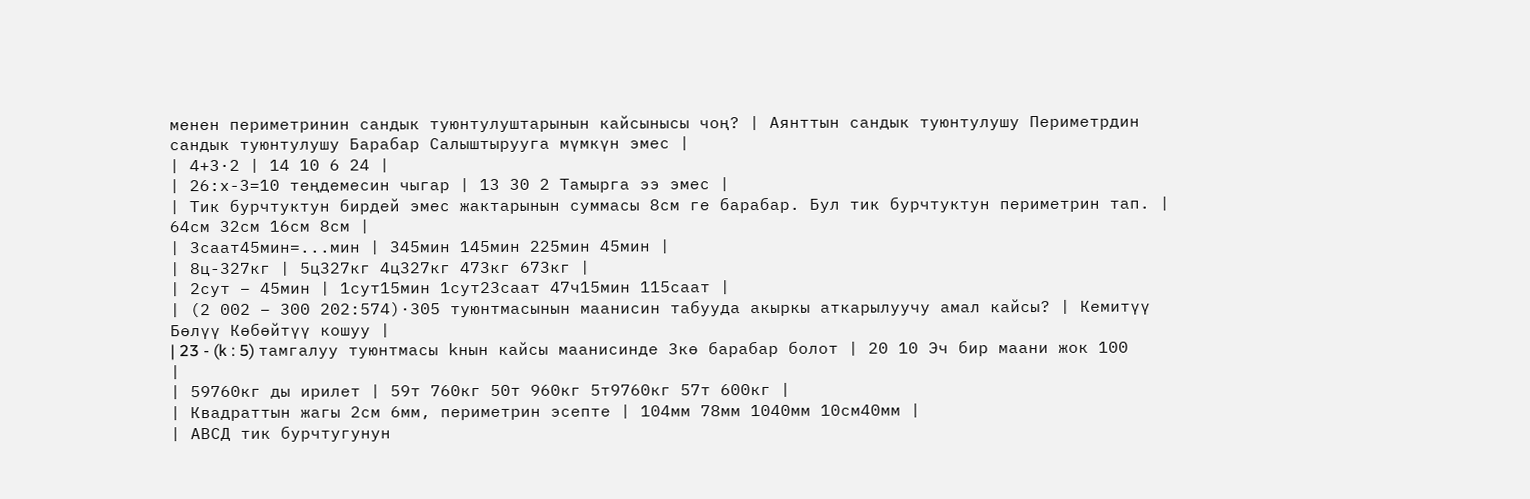менен периметринин сандык туюнтулуштарынын кайсынысы чоң? | Аянттын сандык туюнтулушу Периметрдин сандык туюнтулушу Барабар Салыштырууга мүмкүн эмес |
| 4+3·2 | 14 10 6 24 |
| 26:х-3=10 теңдемесин чыгар | 13 30 2 Тамырга ээ эмес |
| Тик бурчтуктун бирдей эмес жактарынын суммасы 8см ге барабар. Бул тик бурчтуктун периметрин тап. | 64см 32см 16см 8см |
| 3саат45мин=...мин | 345мин 145мин 225мин 45мин |
| 8ц-327кг | 5ц327кг 4ц327кг 473кг 673кг |
| 2сут – 45мин | 1сут15мин 1сут23саат 47ч15мин 115саат |
| (2 002 – 300 202:574)·305 туюнтмасынын маанисин табууда акыркы аткарылуучу амал кайсы? | Кемитүү Бөлүү Көбөйтүү кошуу |
| 23 - (k : 5) тамгалуу туюнтмасы kнын кайсы маанисинде 3кө барабар болот | 20 10 Эч бир маани жок 100 |
| 59760кг ды ирилет | 59т 760кг 50т 960кг 5т9760кг 57т 600кг |
| Квадраттын жагы 2см 6мм, периметрин эсепте | 104мм 78мм 1040мм 10см40мм |
| АВСД тик бурчтугунун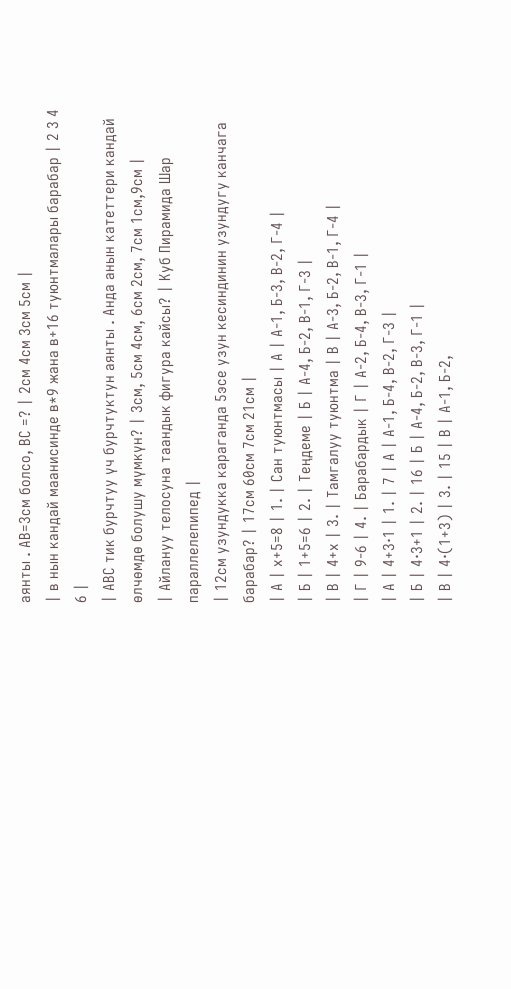аянты . АВ=3см болсо, ВС =? | 2см 4см 3см 5см |
| в нын кандай маанисинде в*9 жана в+16 туюнтмалары барабар | 2 3 4 6 |
| АВС тик бурчтуу үч бурчтуктун аянты . Анда анын катеттери кандай өлчөмдө болушу мүмкүн? | 3см, 5см 4см, 6см 2см, 7см 1см,9см |
| Айлануу телосуна таандык фигура кайсы? | Куб Пирамида Шар параллелепипед |
| 12см узундукка караганда 5эсе узун кесиндинин узундугу канчага барабар? | 17см 60см 7см 21см |
| А | х+5=8 | 1. | Сан туюнтмасы | А | А-1, Б-3, В-2, Г-4 |
| Б | 1+5=6 | 2. | Теңдеме | Б | А-4, Б-2, В-1, Г-3 |
| В | 4+х | 3. | Тамгалуу туюнтма | В | А-3, Б-2, В-1, Г-4 |
| Г | 9-6 | 4. | Барабардык | Г | А-2, Б-4, В-3, Г-1 |
| А | 4+3·1 | 1. | 7 | А | А-1, Б-4, В-2, Г-3 |
| Б | 4·3+1 | 2. | 16 | Б | А-4, Б-2, В-3, Г-1 |
| В | 4·(1+3) | 3. | 15 | В | А-1, Б-2,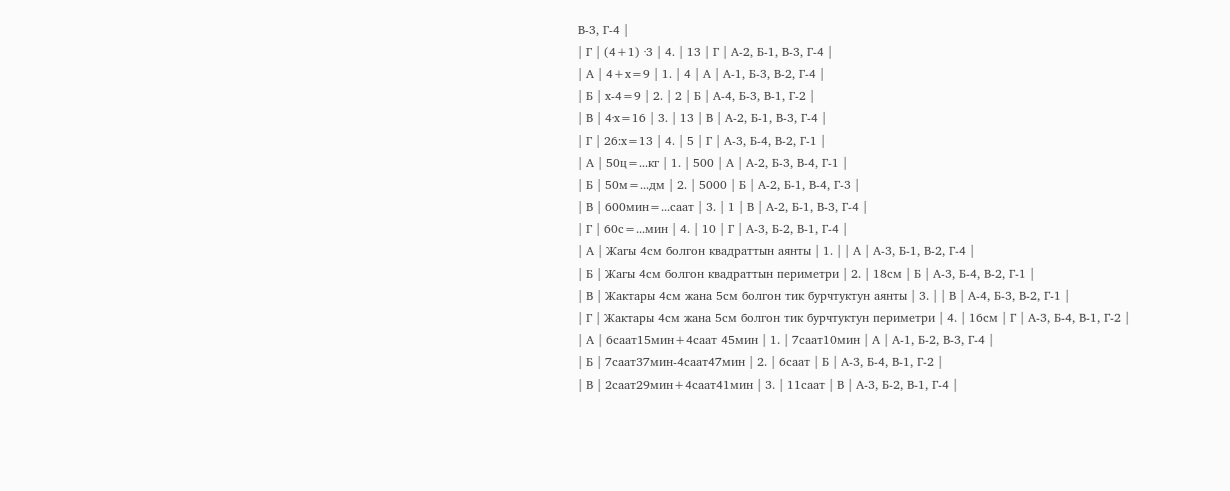В-3, Г-4 |
| Г | (4+1) ·3 | 4. | 13 | Г | А-2, Б-1, В-3, Г-4 |
| А | 4+х=9 | 1. | 4 | А | А-1, Б-3, В-2, Г-4 |
| Б | х-4=9 | 2. | 2 | Б | А-4, Б-3, В-1, Г-2 |
| В | 4·х=16 | 3. | 13 | В | А-2, Б-1, В-3, Г-4 |
| Г | 26:х=13 | 4. | 5 | Г | А-3, Б-4, В-2, Г-1 |
| А | 50ц=...кг | 1. | 500 | А | А-2, Б-3, В-4, Г-1 |
| Б | 50м=...дм | 2. | 5000 | Б | А-2, Б-1, В-4, Г-3 |
| В | 600мин=...саат | 3. | 1 | В | А-2, Б-1, В-3, Г-4 |
| Г | 60с=...мин | 4. | 10 | Г | А-3, Б-2, В-1, Г-4 |
| А | Жагы 4см болгон квадраттын аянты | 1. | | А | А-3, Б-1, В-2, Г-4 |
| Б | Жагы 4см болгон квадраттын периметри | 2. | 18см | Б | А-3, Б-4, В-2, Г-1 |
| В | Жактары 4см жана 5см болгон тик бурчтуктун аянты | 3. | | В | А-4, Б-3, В-2, Г-1 |
| Г | Жактары 4см жана 5см болгон тик бурчтуктун периметри | 4. | 16см | Г | А-3, Б-4, В-1, Г-2 |
| А | 6саат15мин+4саат 45мин | 1. | 7саат10мин | А | А-1, Б-2, В-3, Г-4 |
| Б | 7саат37мин-4саат47мин | 2. | 6саат | Б | А-3, Б-4, В-1, Г-2 |
| В | 2саат29мин+4саат41мин | 3. | 11саат | В | А-3, Б-2, В-1, Г-4 |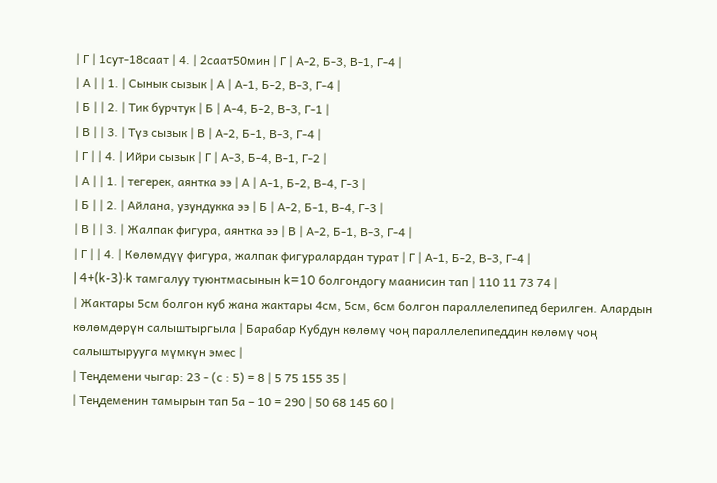| Г | 1сут-18саат | 4. | 2саат50мин | Г | А-2, Б-3, В-1, Г-4 |
| А | | 1. | Сынык сызык | А | А-1, Б-2, В-3, Г-4 |
| Б | | 2. | Тик бурчтук | Б | А-4, Б-2, В-3, Г-1 |
| В | | 3. | Түз сызык | В | А-2, Б-1, В-3, Г-4 |
| Г | | 4. | Ийри сызык | Г | А-3, Б-4, В-1, Г-2 |
| А | | 1. | тегерек, аянтка ээ | А | А-1, Б-2, В-4, Г-3 |
| Б | | 2. | Айлана, узундукка ээ | Б | А-2, Б-1, В-4, Г-3 |
| В | | 3. | Жалпак фигура, аянтка ээ | В | А-2, Б-1, В-3, Г-4 |
| Г | | 4. | Көлөмдүү фигура, жалпак фигуралардан турат | Г | А-1, Б-2, В-3, Г-4 |
| 4+(k-3)·k тамгалуу туюнтмасынын k=10 болгондогу маанисин тап | 110 11 73 74 |
| Жактары 5см болгон куб жана жактары 4см, 5см, 6см болгон параллелепипед берилген. Алардын көлөмдөрүн салыштыргыла | Барабар Кубдун көлөмү чоң параллелепипеддин көлөмү чоң салыштырууга мүмкүн эмес |
| Теңдемени чыгар: 23 - (с : 5) = 8 | 5 75 155 35 |
| Теңдеменин тамырын тап 5а – 10 = 290 | 50 68 145 60 |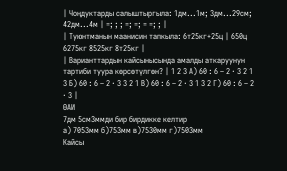| Чоңдуктарды салыштыргыла: 1дм...1м; 3дм...29см; 42дм...4м | =; ; ; =; =; = =; ; |
| Туюнтманын маанисин тапкыла: 6т25кг+25ц | 650ц 6275кг 8525кг 8т25кг |
| Варианттардын кайсынысында амалды аткаруунун тартиби туура көрсөтүлгөн? | 1 2 3 А) 60 : 6 – 2 · 3 2 1 3 Б) 60 : 6 – 2 · 3 3 2 1 В) 60 : 6 – 2 · 3 1 3 2 Г) 60 : 6 – 2 · 3 |
ӨАИ
7дм 5см3ммди бир бирдикке келтир
а) 7053мм б)753мм в)7530мм г)7503мм
Кайсы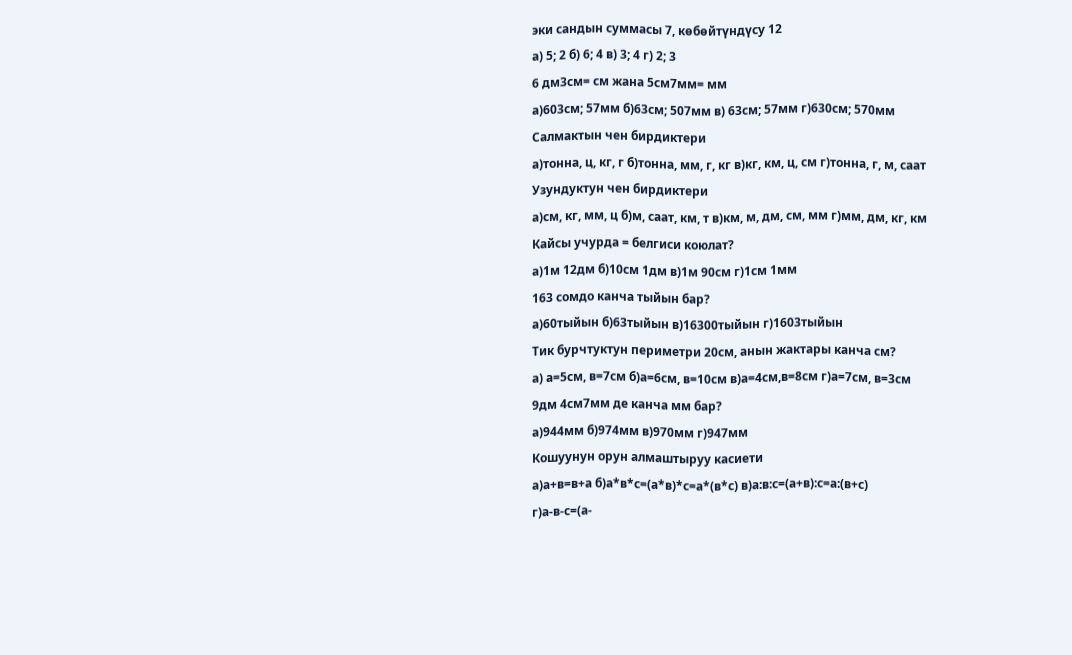эки сандын суммасы 7, көбөйтүндүсу 12
а) 5; 2 б) 6; 4 в) 3; 4 г) 2; 3
6 дм3см= см жана 5см7мм= мм
а)603см; 57мм б)63см; 507мм в) 63см; 57мм г)630см; 570мм
Салмактын чен бирдиктери
а)тонна, ц, кг, г б)тонна, мм, г, кг в)кг, км, ц, см г)тонна, г, м, саат
Узундуктун чен бирдиктери
а)см, кг, мм, ц б)м, саат, км, т в)км, м, дм, см, мм г)мм, дм, кг, км
Кайсы учурда = белгиси коюлат?
а)1м 12дм б)10см 1дм в)1м 90см г)1см 1мм
163 сомдо канча тыйын бар?
а)60тыйын б)63тыйын в)16300тыйын г)1603тыйын
Тик бурчтуктун периметри 20см, анын жактары канча см?
а) а=5см, в=7см б)а=6см, в=10см в)а=4см,в=8см г)а=7см, в=3см
9дм 4см7мм де канча мм бар?
а)944мм б)974мм в)970мм г)947мм
Кошуунун орун алмаштыруу касиети
а)а+в=в+а б)а*в*с=(а*в)*с=а*(в*с) в)а:в:с=(а+в):с=а:(в+с)
г)а-в-с=(а-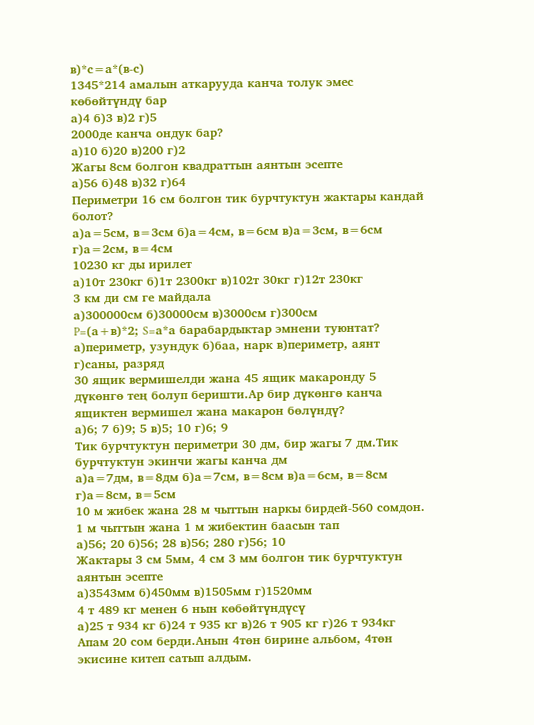в)*с=а*(в-с)
1345*214 амалын аткарууда канча толук эмес көбөйтүндү бар
а)4 б)3 в)2 г)5
2000де канча ондук бар?
а)10 б)20 в)200 г)2
Жагы 8см болгон квадраттын аянтын эсепте
а)56 б)48 в)32 г)64
Периметри 16 см болгон тик бурчтуктун жактары кандай болот?
а)а=5см, в=3см б)а=4см, в=6см в)а=3см, в=6см г)а=2см, в=4см
10230 кг ды ирилет
а)10т 230кг б)1т 2300кг в)102т 30кг г)12т 230кг
3 км ди см ге майдала
а)300000см б)30000см в)3000см г)300см
P=(а+в)*2; S=а*а барабардыктар эмнени туюнтат?
а)периметр, узундук б)баа, нарк в)периметр, аянт
г)саны, разряд
30 ящик вермишелди жана 45 ящик макаронду 5 дүкөнгө тең болуп беришти.Ар бир дүкөнгө канча ящиктен вермишел жана макарон бөлүндү?
а)6; 7 б)9; 5 в)5; 10 г)6; 9
Тик бурчтуктун периметри 30 дм, бир жагы 7 дм.Тик бурчтуктун экинчи жагы канча дм
а)а=7дм, в=8дм б)а=7см, в=8см в)а=6см, в=8см г)а=8см, в=5см
10 м жибек жана 28 м чыттын наркы бирдей-560 сомдон. 1 м чыттын жана 1 м жибектин баасын тап
а)56; 20 б)56; 28 в)56; 280 г)56; 10
Жактары 3 см 5мм, 4 см 3 мм болгон тик бурчтуктун аянтын эсепте
а)3543мм б)450мм в)1505мм г)1520мм
4 т 489 кг менен 6 нын көбөйтүндүсү
а)25 т 934 кг б)24 т 935 кг в)26 т 905 кг г)26 т 934кг
Апам 20 сом берди.Анын 4төн бирине альбом, 4төн экисине китеп сатып алдым.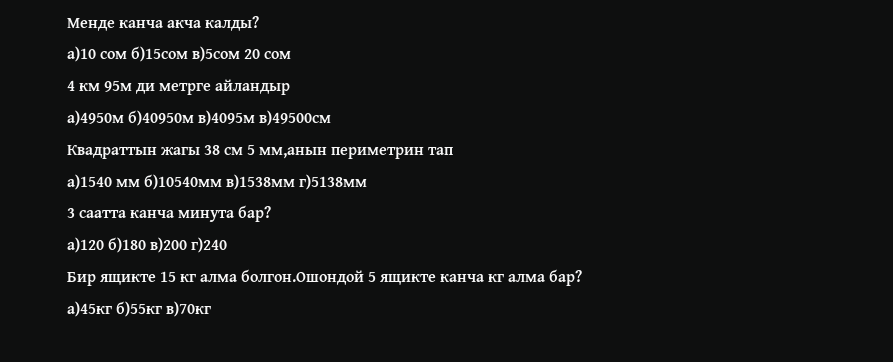Менде канча акча калды?
а)10 сом б)15сом в)5сом 20 сом
4 км 95м ди метрге айландыр
а)4950м б)40950м в)4095м в)49500см
Квадраттын жагы 38 см 5 мм,анын периметрин тап
а)1540 мм б)10540мм в)1538мм г)5138мм
3 саатта канча минута бар?
а)120 б)180 в)200 г)240
Бир ящикте 15 кг алма болгон.Ошондой 5 ящикте канча кг алма бар?
а)45кг б)55кг в)70кг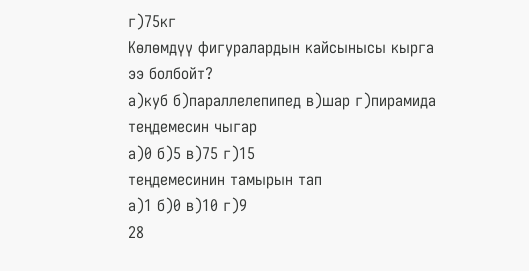г)75кг
Көлөмдүү фигуралардын кайсынысы кырга ээ болбойт?
а)куб б)параллелепипед в)шар г)пирамида
теңдемесин чыгар
а)0 б)5 в)75 г)15
теңдемесинин тамырын тап
а)1 б)0 в)10 г)9
28